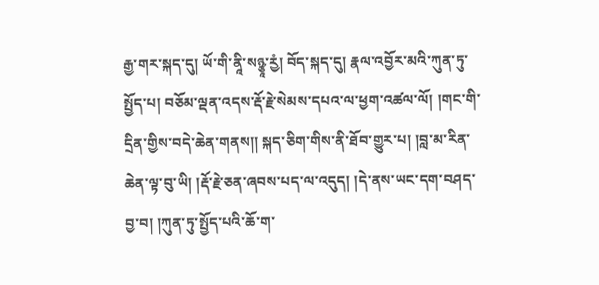རྒྱ་གར་སྐད་དུ། ཡོ་གི་ནཱི་སཉྩཱ་རྱཾ། བོད་སྐད་དུ། རྣལ་འབྱོར་མའི་ཀུན་ཏུ་སྤྱོད་པ། བཅོམ་ལྡན་འདས་རྡོ་རྗེ་སེམས་དཔའ་ལ་ཕྱག་འཚལ་ལོ། །གང་གི་དྲིན་གྱིས་བདེ་ཆེན་གནས།། སྐད་ཅིག་གིས་ནི་ཐོབ་གྱུར་པ། །བླ་མ་རིན་ཆེན་ལྟ་བུ་ཡི། །རྡོ་རྗེ་ཅན་ཞབས་པད་ལ་འདུད། །དེ་ནས་ཡང་དག་བཤད་བྱ་བ། །ཀུན་ཏུ་སྤྱོད་པའི་ཆོ་ག་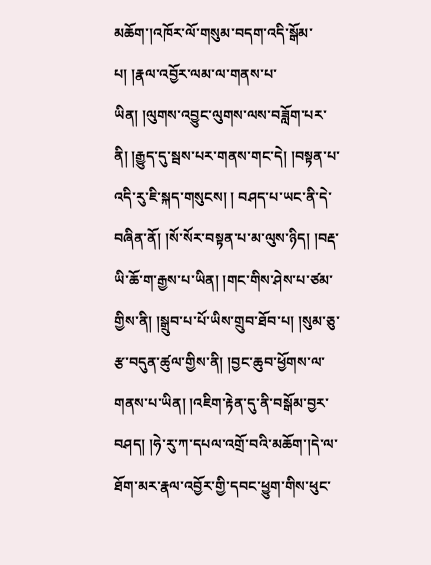མཆོག་།འཁོར་ལོ་གསུམ་བདག་འདི་སྒོམ་པ། །རྣལ་འབྱོར་ལམ་ལ་གནས་པ་ཡིན། །ལུགས་འབྱུང་ལུགས་ལས་བཟློག་པར་ནི། །རྒྱུད་དུ་སྦས་པར་གནས་གང་དེ། །བསྟན་པ་འདི་རུ་ཇི་སྐད་གསུངས། ། བཤད་པ་ཡང་ནི་དེ་བཞིན་ནོ། །སོ་སོར་བསྟན་པ་མ་ལུས་ཉིད། །བརྡ་ཡི་ཆོ་ག་རྒྱས་པ་ཡིན། །གང་གིས་ཤེས་པ་ཙམ་གྱིས་ནི། །སྒྲུབ་པ་པོ་ཡིས་གྲུབ་ཐོབ་པ། །སུམ་ཅུ་རྩ་བདུན་ཚུལ་གྱིས་ནི། །བྱང་ཆུབ་ཕྱོགས་ལ་གནས་པ་ཡིན། །འཇིག་རྟེན་དུ་ནི་བསྒོམ་བྱར་བཤད། །ཧེ་རུ་ཀ་དཔལ་འགྲོ་བའི་མཆོག་།དེ་ལ་ཐོག་མར་རྣལ་འབྱོར་གྱི་དབང་ཕྱུག་གིས་ཕུང་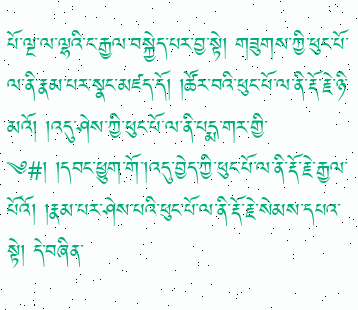པོ་ལྔ་ལ་ལྷའི་ང་རྒྱལ་བསྐྱེད་པར་བྱ་སྟེ། གཟུགས་ཀྱི་ཕུང་པོ་ལ་ནི་རྣམ་པར་སྣང་མཛད་དོ། །ཚོར་བའི་ཕུང་པོ་ལ་ནི་རྡོ་རྗེ་ཉི་མའོ། །འདུ་ཤེས་ཀྱི་ཕུང་པོ་ལ་ནི་པདྨ་གར་གྱི་
༄#། །དབང་ཕྱུག་གོ་།འདུ་བྱེད་ཀྱི་ཕུང་པོ་ལ་ནི་རྡོ་རྗེ་རྒྱལ་པོའོ། །རྣམ་པར་ཤེས་པའི་ཕུང་པོ་ལ་ནི་རྡོ་རྗེ་སེམས་དཔའ་སྟེ། དེ་བཞིན་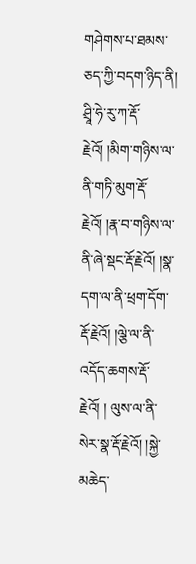གཤེགས་པ་ཐམས་ཅད་ཀྱི་བདག་ཉིད་ནི། ཤྲཱི་ཧེ་རུ་ཀ་རྡོ་རྗེའོ། །མིག་གཉིས་ལ་ནི་གཏི་མུག་རྡོ་རྗེའོ། །རྣ་བ་གཉིས་ལ་ནི་ཞེ་སྡང་རྡོ་རྗེའོ། །སྣ་དག་ལ་ནི་ཕྲག་དོག་རྡོ་རྗེའོ། །ལྕེ་ལ་ནི་འདོད་ཆགས་རྡོ་རྗེའོ། ། ལུས་ལ་ནི་སེར་སྣ་རྡོ་རྗེའོ། །སྐྱེ་མཆེད་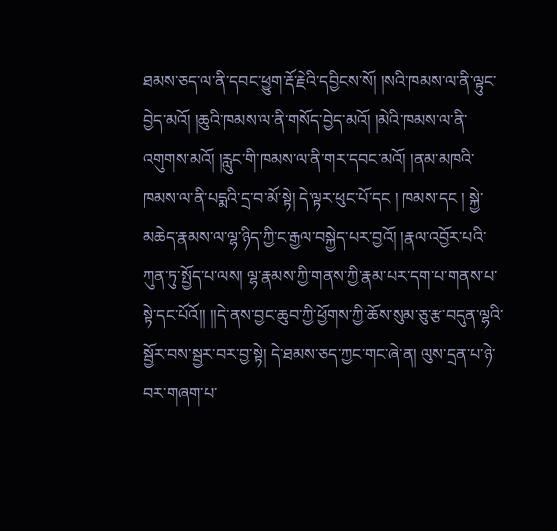ཐམས་ཅད་ལ་ནི་དབང་ཕྱུག་རྡོ་རྗེའི་དབྱིངས་སོ། །སའི་ཁམས་ལ་ནི་ལྟུང་བྱེད་མའོ། །ཆུའི་ཁམས་ལ་ནི་གསོད་བྱེད་མའོ། །མེའི་ཁམས་ལ་ནི་འགུགས་མའོ། །རླུང་གི་ཁམས་ལ་ནི་གར་དབང་མའོ། །ནམ་མཁའི་ཁམས་ལ་ནི་པདྨའི་དྲ་བ་མོ་སྟེ། དེ་ལྟར་ཕུང་པོ་དང ། ཁམས་དང ། སྐྱེ་མཆེད་རྣམས་ལ་ལྷ་ཉིད་ཀྱི་ང་རྒྱལ་བསྐྱེད་པར་བྱའོ། །རྣལ་འབྱོར་པའི་ཀུན་ཏུ་སྤྱོད་པ་ལས། ལྷ་རྣམས་ཀྱི་གནས་ཀྱི་རྣམ་པར་དག་པ་གནས་པ་སྟེ་དང་པོའོ།། །།དེ་ནས་བྱང་ཆུབ་ཀྱི་ཕྱོགས་ཀྱི་ཆོས་སུམ་ཅུ་རྩ་བདུན་ལྷའི་སྦྱོར་བས་སྦྱར་བར་བྱ་སྟེ། དེ་ཐམས་ཅད་ཀྱང་གང་ཞེ་ན། ལུས་དྲན་པ་ཉེ་བར་གཞག་པ་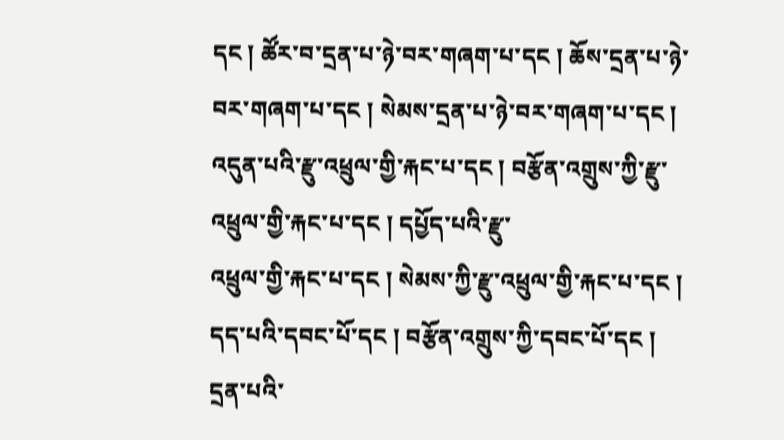དང ། ཚོར་བ་དྲན་པ་ཉེ་བར་གཞག་པ་དང ། ཆོས་དྲན་པ་ཉེ་བར་གཞག་པ་དང ། སེམས་དྲན་པ་ཉེ་བར་གཞག་པ་དང ། འདུན་པའི་རྫུ་འཕྲུལ་གྱི་རྐང་པ་དང ། བརྩོན་འགྲུས་ཀྱི་རྫུ་འཕྲུལ་གྱི་རྐང་པ་དང ། དཔྱོད་པའི་རྫུ་
འཕྲུལ་གྱི་རྐང་པ་དང ། སེམས་ཀྱི་རྫུ་འཕྲུལ་གྱི་རྐང་པ་དང ། དད་པའི་དབང་པོ་དང ། བརྩོན་འགྲུས་ཀྱི་དབང་པོ་དང ། དྲན་པའི་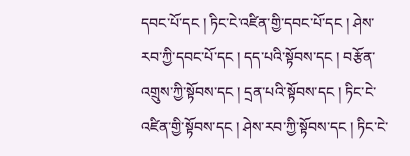དབང་པོ་དང ། ཏིང་ངེ་འཛིན་གྱི་དབང་པོ་དང ། ཤེས་རབ་ཀྱི་དབང་པོ་དང ། དད་པའི་སྟོབས་དང ། བརྩོན་འགྲུས་ཀྱི་སྟོབས་དང ། དྲན་པའི་སྟོབས་དང ། ཏིང་ངེ་འཛིན་གྱི་སྟོབས་དང ། ཤེས་རབ་ཀྱི་སྟོབས་དང ། ཏིང་ངེ་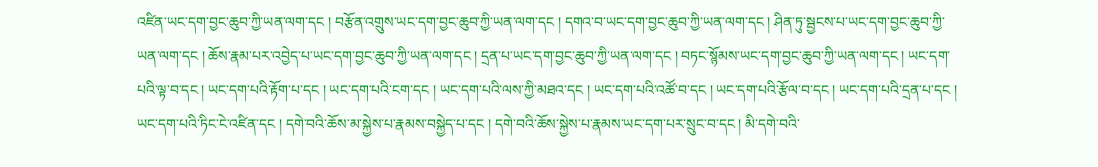འཛིན་ཡང་དག་བྱང་ཆུབ་ཀྱི་ཡན་ལག་དང ། བརྩོན་འགྲུས་ཡང་དག་བྱང་ཆུབ་ཀྱི་ཡན་ལག་དང ། དགའ་བ་ཡང་དག་བྱང་ཆུབ་ཀྱི་ཡན་ལག་དང ། ཤིན་ཏུ་སྦྱངས་པ་ཡང་དག་བྱང་ཆུབ་ཀྱི་ཡན་ལག་དང ། ཆོས་རྣམ་པར་འབྱེད་པ་ཡང་དག་བྱང་ཆུབ་ཀྱི་ཡན་ལག་དང ། དྲན་པ་ཡང་དག་བྱང་ཆུབ་ཀྱི་ཡན་ལག་དང ། བཏང་སྙོམས་ཡང་དག་བྱང་ཆུབ་ཀྱི་ཡན་ལག་དང ། ཡང་དག་པའི་ལྟ་བ་དང ། ཡང་དག་པའི་རྟོག་པ་དང ། ཡང་དག་པའི་ངག་དང ། ཡང་དག་པའི་ལས་ཀྱི་མཐའ་དང ། ཡང་དག་པའི་འཚོ་བ་དང ། ཡང་དག་པའི་རྩོལ་བ་དང ། ཡང་དག་པའི་དྲན་པ་དང ། ཡང་དག་པའི་ཏིང་ངེ་འཛིན་དང ། དགེ་བའི་ཆོས་མ་སྐྱེས་པ་རྣམས་བསྐྱེད་པ་དང ། དགེ་བའི་ཆོས་སྐྱེས་པ་རྣམས་ཡང་དག་པར་སྲུང་བ་དང ། མི་དགེ་བའི་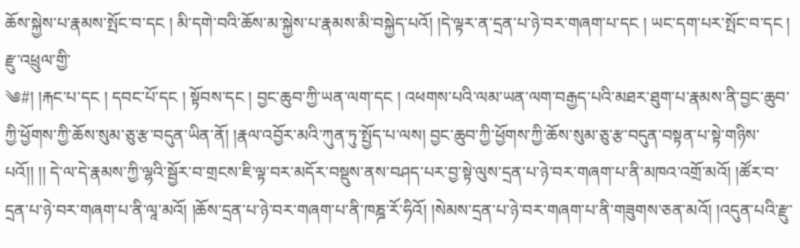ཆོས་སྐྱེས་པ་རྣམས་སྤོང་བ་དང ། མི་དགེ་བའི་ཆོས་མ་སྐྱེས་པ་རྣམས་མི་བསྐྱེད་པའོ། །དེ་ལྟར་ན་དྲན་པ་ཉེ་བར་གཞག་པ་དང ། ཡང་དག་པར་སྤོང་བ་དང ། རྫུ་འཕྲུལ་གྱི་
༄#། །རྐང་པ་དང ། དབང་པོ་དང ། སྟོབས་དང ། བྱང་ཆུབ་ཀྱི་ཡན་ལག་དང ། འཕགས་པའི་ལམ་ཡན་ལག་བརྒྱད་པའི་མཐར་ཐུག་པ་རྣམས་ནི་བྱང་ཆུབ་ཀྱི་ཕྱོགས་ཀྱི་ཆོས་སུམ་ཅུ་རྩ་བདུན་ཡིན་ནོ། །རྣལ་འབྱོར་མའི་ཀུན་ཏུ་སྤྱོད་པ་ལས། བྱང་ཆུབ་ཀྱི་ཕྱོགས་ཀྱི་ཆོས་སུམ་ཅུ་རྩ་བདུན་བསྟན་པ་སྟེ་གཉིས་པའོ།། །། དེ་ལ་དེ་རྣམས་ཀྱི་ལྷའི་སྦྱོར་བ་གྲངས་ཇི་ལྟ་བར་མདོར་བསྡུས་ནས་བཤད་པར་བྱ་སྟེ་ལུས་དྲན་པ་ཉེ་བར་གཞག་པ་ནི་མཁའ་འགྲོ་མའོ། །ཚོར་བ་དྲན་པ་ཉེ་བར་གཞག་པ་ནི་ལཱ་མའོ། །ཆོས་དྲན་པ་ཉེ་བར་གཞག་པ་ནི་ཁཎྜ་རོ་ཧིའོ། །སེམས་དྲན་པ་ཉེ་བར་གཞག་པ་ནི་གཟུགས་ཅན་མའོ། །འདུན་པའི་རྫུ་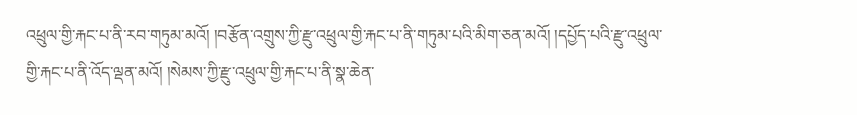འཕྲུལ་གྱི་རྐང་པ་ནི་རབ་གཏུམ་མའོ། །བརྩོན་འགྲུས་ཀྱི་རྫུ་འཕྲུལ་གྱི་རྐང་པ་ནི་གཏུམ་པའི་མིག་ཅན་མའོ། །དཔྱོད་པའི་རྫུ་འཕྲུལ་གྱི་རྐང་པ་ནི་འོད་ལྡན་མའོ། །སེམས་ཀྱི་རྫུ་འཕྲུལ་གྱི་རྐང་པ་ནི་སྣ་ཆེན་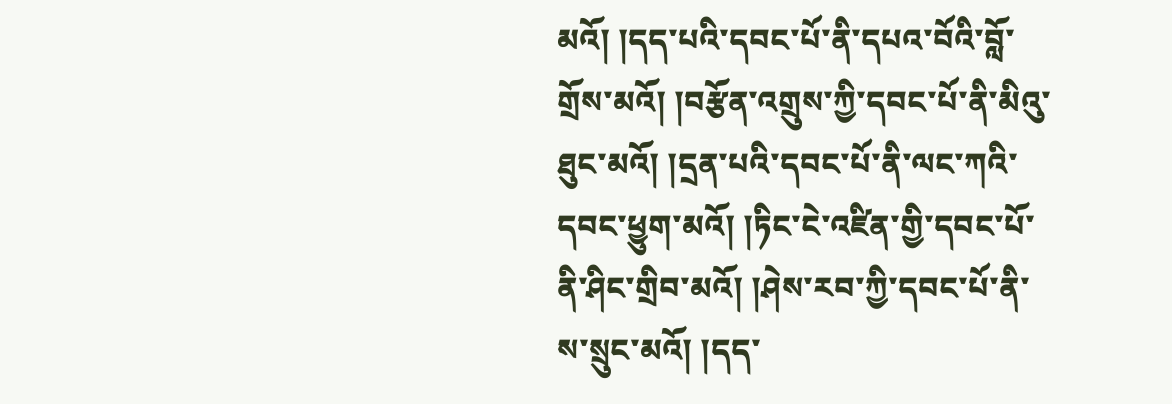མའོ། །དད་པའི་དབང་པོ་ནི་དཔའ་བོའི་བློ་གྲོས་མའོ། །བརྩོན་འགྲུས་ཀྱི་དབང་པོ་ནི་མིའུ་ཐུང་མའོ། །དྲན་པའི་དབང་པོ་ནི་ལང་ཀའི་དབང་ཕྱུག་མའོ། །ཏིང་ངེ་འཛིན་གྱི་དབང་པོ་ནི་ཤིང་གྲིབ་མའོ། །ཤེས་རབ་ཀྱི་དབང་པོ་ནི་ས་སྲུང་མའོ། །དད་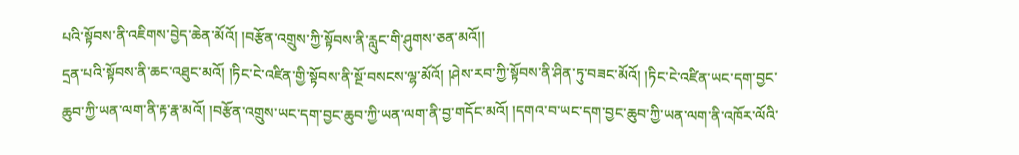པའི་སྟོབས་ནི་འཇིགས་བྱེད་ཆེན་མོའོ། །བརྩོན་འགྲུས་ཀྱི་སྟོབས་ནི་རླུང་གི་ཤུགས་ཅན་མའོ།།
དྲན་པའི་སྟོབས་ནི་ཆང་འཐུང་མའོ། །ཏིང་ངེ་འཛིན་གྱི་སྟོབས་ནི་སྔོ་བསངས་ལྷ་མོའོ། །ཤེས་རབ་ཀྱི་སྟོབས་ནི་ཤིན་ཏུ་བཟང་མོའོ། །ཏིང་ངེ་འཛིན་ཡང་དག་བྱང་ཆུབ་ཀྱི་ཡན་ལག་ནི་རྟ་རྣ་མའོ། །བརྩོན་འགྲུས་ཡང་དག་བྱང་ཆུབ་ཀྱི་ཡན་ལག་ནི་བྱ་གདོང་མའོ། །དགའ་བ་ཡང་དག་བྱང་ཆུབ་ཀྱི་ཡན་ལག་ནི་འཁོར་ལོའི་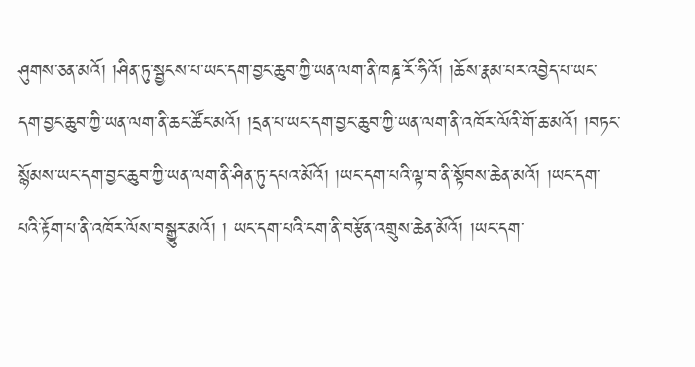ཤུགས་ཅན་མའོ། །ཤིན་ཏུ་སྦྱངས་པ་ཡང་དག་བྱང་ཆུབ་ཀྱི་ཡན་ལག་ནི་ཁཎྜ་རོ་ཧིའོ། །ཆོས་རྣམ་པར་འབྱེད་པ་ཡང་དག་བྱང་ཆུབ་ཀྱི་ཡན་ལག་ནི་ཆང་ཚོང་མའོ། །དྲན་པ་ཡང་དག་བྱང་ཆུབ་ཀྱི་ཡན་ལག་ནི་འཁོར་ལོའི་གོ་ཆ་མའོ། །བཏང་སྙོམས་ཡང་དག་བྱང་ཆུབ་ཀྱི་ཡན་ལག་ནི་ཤིན་ཏུ་དཔའ་མོའོ། །ཡང་དག་པའི་ལྟ་བ་ནི་སྟོབས་ཆེན་མའོ། །ཡང་དག་པའི་རྟོག་པ་ནི་འཁོར་ལོས་བསྒྱུར་མའོ། ། ཡང་དག་པའི་ངག་ནི་བརྩོན་འགྲུས་ཆེན་མོའོ། །ཡང་དག་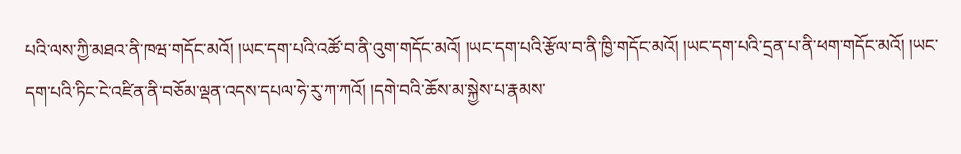པའི་ལས་ཀྱི་མཐའ་ནི་ཁཝ་གདོང་མའོ། །ཡང་དག་པའི་འཚོ་བ་ནི་འུག་གདོང་མའོ། །ཡང་དག་པའི་རྩོལ་བ་ནི་ཁྱི་གདོང་མའོ། །ཡང་དག་པའི་དྲན་པ་ནི་ཕག་གདོང་མའོ། །ཡང་དག་པའི་ཏིང་ངེ་འཛིན་ནི་བཅོམ་ལྡན་འདས་དཔལ་ཧེ་རུ་ཀ་ཀའོ། །དགེ་བའི་ཆོས་མ་སྐྱེས་པ་རྣམས་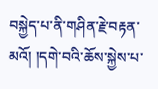བསྐྱེད་པ་ནི་གཤིན་རྗེ་བརྟན་མའོ། །དགེ་བའི་ཆོས་སྐྱེས་པ་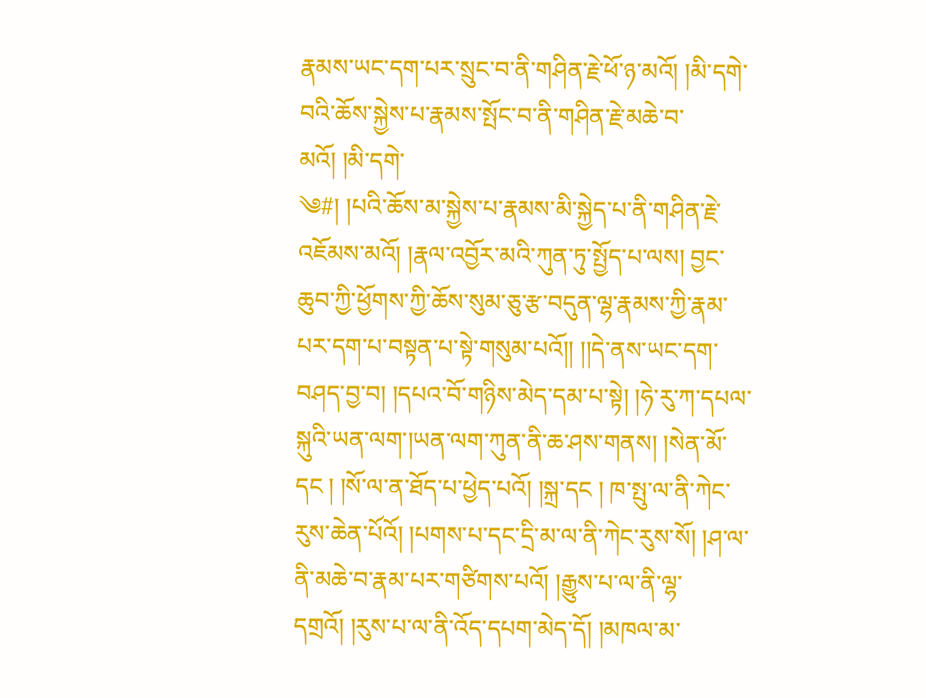རྣམས་ཡང་དག་པར་སྲུང་བ་ནི་གཤིན་རྗེ་ཕོ་ཉ་མའོ། །མི་དགེ་བའི་ཆོས་སྐྱེས་པ་རྣམས་སྤོང་བ་ནི་གཤིན་རྗེ་མཆེ་བ་མའོ། །མི་དགེ་
༄#། །པའི་ཆོས་མ་སྐྱེས་པ་རྣམས་མི་སྐྱེད་པ་ནི་གཤིན་རྗེ་འཇོམས་མའོ། །རྣལ་འབྱོར་མའི་ཀུན་ཏུ་སྤྱོད་པ་ལས། བྱང་ཆུབ་ཀྱི་ཕྱོགས་ཀྱི་ཆོས་སུམ་ཅུ་རྩ་བདུན་ལྷ་རྣམས་ཀྱི་རྣམ་པར་དག་པ་བསྟན་པ་སྟེ་གསུམ་པའོ།། །།དེ་ནས་ཡང་དག་བཤད་བྱ་བ། །དཔའ་བོ་གཉིས་མེད་དམ་པ་སྟེ། །ཧེ་རུ་ཀ་དཔལ་སྐུའི་ཡན་ལག་།ཡན་ལག་ཀུན་ནི་ཆ་ཤས་གནས། །སེན་མོ་དང ། །སོ་ལ་ན་ཐོད་པ་ཕྱེད་པའོ། །སྐྲ་དང ། ཁ་སྤུ་ལ་ནི་ཀེང་རུས་ཆེན་པོའོ། །པགས་པ་དང་དྲི་མ་ལ་ནི་ཀེང་རུས་སོ། །ཤ་ལ་ནི་མཆེ་བ་རྣམ་པར་གཙིགས་པའོ། །རྒྱུས་པ་ལ་ནི་ལྷ་དགྲའོ། །རུས་པ་ལ་ནི་འོད་དཔག་མེད་དོ། །མཁལ་མ་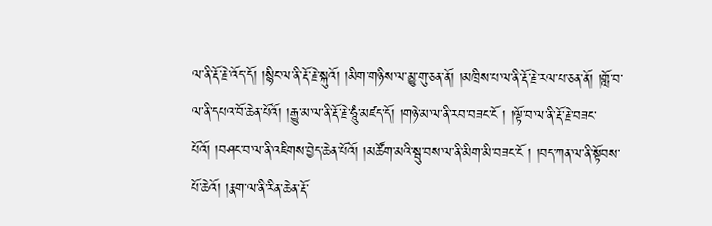ལ་ནི་རྡོ་རྗེ་འོད་དོ། །སྙིང་ལ་ནི་རྡོ་རྗེ་སྐུའོ། །མིག་གཉིས་ལ་མྱུ་གུ་ཅན་ནོ། །མཁྲིས་པ་ལ་ནི་རྡོ་རྗེ་རལ་པ་ཅན་ནོ། །གློ་བ་ལ་ནི་དཔའ་བོ་ཆེན་པོའོ། །རྒྱུ་མ་ལ་ནི་རྡོ་རྗེ་ཧཱུཾ་མཛད་དོ། །གཉེ་མ་ལ་ནི་རབ་བཟང་ངོ ། །ལྟོ་བ་ལ་ནི་རྡོ་རྗེ་བཟང་པོའོ། །བཤང་བ་ལ་ནི་འཇིགས་བྱེད་ཆེན་པོའོ། །མཚོག་མའི་སྦུ་བས་ལ་ནི་མིག་མི་བཟང་ངོ ། །བད་ཀན་ལ་ནི་སྟོབས་པོ་ཆེའོ། །རྣག་ལ་ནི་རིན་ཆེན་རྡོ་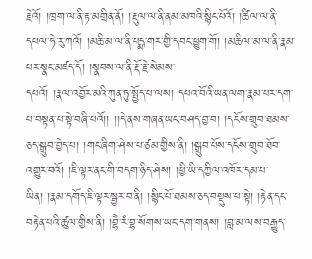རྗེའོ། །ཁྲག་ལ་ནི་རྟ་མགྲིན་ནོ། །རྡུལ་ལ་ནི་ནམ་མཁའི་སྙིང་པོའོ། །ཚིལ་ལ་ནི་དཔལ་ཧེ་རུ་ཀའོ། །མཆི་མ་ལ་ནི་པདྨ་གར་གྱི་དབང་ཕྱུག་གོ། །མཆིལ་མ་ལ་ནི་རྣམ་པར་སྣང་མཛད་དོ། །སྣབས་ལ་ནི་རྡོ་རྗེ་སེམས་
དཔའོ། །རྣལ་འབྱོར་མའི་ཀུན་ཏུ་སྤྱོད་པ་ལས། དཔའ་བོའི་ཡན་ལག་རྣམ་པར་དག་པ་བསྟན་པ་སྟེ་བཞི་པའོ།། །།དེ་ནས་གཞན་ཡང་བཤད་བྱ་བ། །དངོས་གྲུབ་ཐམས་ཅད་སྒྲུབ་བྱེད་པ། །གང་ཞིག་ཤེས་པ་ཙམ་གྱིས་ནི། །སྒྲུབ་པོས་དངོས་གྲུབ་ཐོབ་འགྱུར་བའོ། །ཇི་ལྟར་ནང་གི་བདག་ཉིད་ཤེས། །ཕྱི་ཡི་དཀྱིལ་འཁོར་དམ་པ་ཡིན། །རྣམ་དགོད་ཇི་ལྟར་སྦྱར་བ་ནི། །སྙིང་པོ་ཐམས་ཅད་བསྡུས་པ་སྟེ། །རྟེན་དང་བརྟེན་པའི་ཚུལ་གྱིས་ནི། །བྷཻ་རཾ་བྷ་སོགས་ཡང་དག་གནས། །བླ་མ་ལས་བརྒྱུད་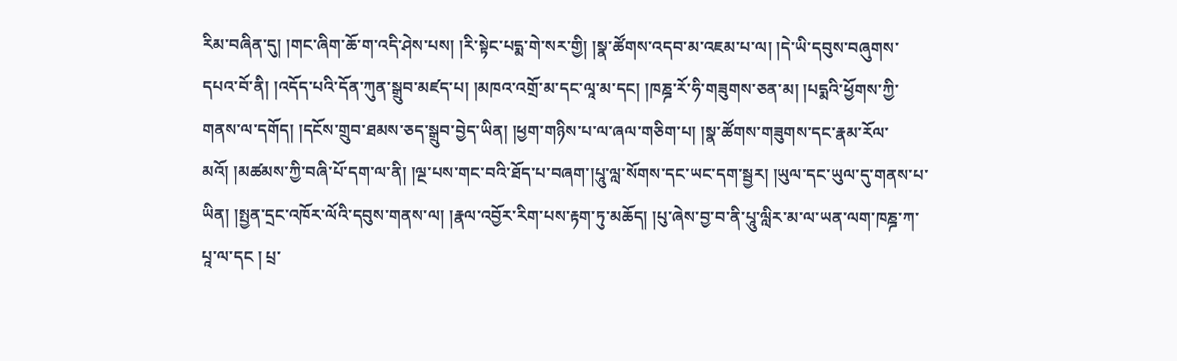རིམ་བཞིན་དུ། །གང་ཞིག་ཆོ་ག་འདི་ཤེས་པས། །རི་སྟེང་པདྨ་གེ་སར་གྱི། །སྣ་ཚོགས་འདབ་མ་འཇམ་པ་ལ། །དེ་ཡི་དབུས་བཞུགས་དཔའ་བོ་ནི། །འདོད་པའི་དོན་ཀུན་སྒྲུབ་མཛད་པ། །མཁའ་འགྲོ་མ་དང་ལཱ་མ་དང། །ཁཎྜ་རོ་ཧི་གཟུགས་ཅན་མ། །པདྨའི་ཕྱོགས་ཀྱི་གནས་ལ་དགོད། །དངོས་གྲུབ་ཐམས་ཅད་སྒྲུབ་བྱེད་ཡིན། །ཕྱག་གཉིས་པ་ལ་ཞལ་གཅིག་པ། །སྣ་ཚོགས་གཟུགས་དང་རྣམ་རོལ་མའོ། །མཚམས་ཀྱི་བཞི་པོ་དག་ལ་ནི། །ལྔ་པས་གང་བའི་ཐོད་པ་བཞག་།པཱུ་ལླ་སོགས་དང་ཡང་དག་སྦྱར། །ཡུལ་དང་ཡུལ་དུ་གནས་པ་ཡིན། །སྤྱན་དྲང་འཁོར་ལོའི་དབུས་གནས་ལ། །རྣལ་འབྱོར་རིག་པས་རྟག་ཏུ་མཆོད། །པུ་ཞེས་བྱ་བ་ནི་པཱུ་ལླིར་མ་ལ་ཡན་ལག་ཁཎྜ་ཀ་པཱ་ལ་དང ། པྲ་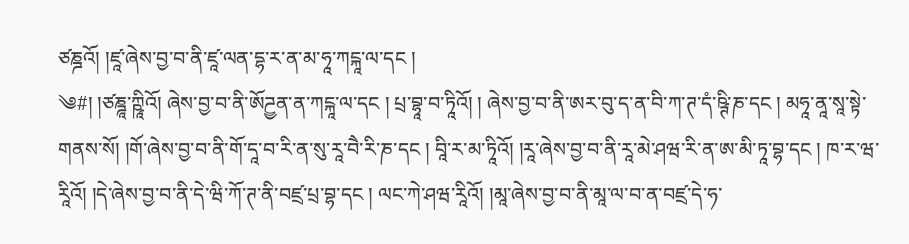ཙཎྜའོ། །ཛཱ་ཞེས་བྱ་བ་ནི་ཛཱ་ལན་དྷ་ར་ན་མ་ཧཱ་ཀངྐཱ་ལ་དང །
༄#། །ཙཎྜཱ་ཀྵཱིའོ། ཞེས་བྱ་བ་ནི་ཨོཌྱན་ན་ཀངྐཱ་ལ་དང ། པྲ་བྷཱ་བ་ཏཱིའོ། ། ཞེས་བྱ་བ་ནི་ཨར་བུ་ད་ན་བི་ཀ་ཊ་དཾ་ཥྚི་ཎ་དང ། མཧཱ་ནཱ་སཱ་སྟེ་གནས་སོ། །གོ་ཞེས་བྱ་བ་ནི་གོ་དཱ་བ་རི་ན་སུ་རཱ་བཻ་རི་ཎ་དང ། བཱི་ར་མ་ཏཱིའོ། །རཱ་ཞེས་བྱ་བ་ནི་རཱ་མེ་ཤཝ་རི་ན་ཨ་མི་ཏཱ་བྷ་དང ། ཁ་ར་ཝ་རཱིའོ། །དེ་ཞེས་བྱ་བ་ནི་དེ་ཝི་ཀོ་ཊ་ནི་བཛྲ་པྲ་བྷ་དང ། ལང་ཀེ་ཤཝ་རཱིའོ། །མཱ་ཞེས་བྱ་བ་ནི་མཱ་ལ་བ་ན་བཛྲ་དེ་ཧ་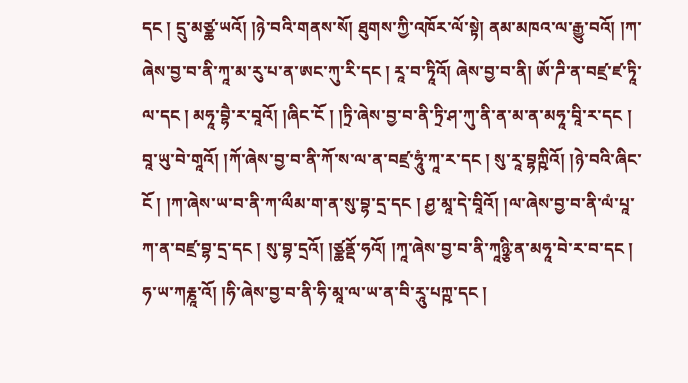དང ། དྲུ་མཙྪ་ཡའོ། །ཉེ་བའི་གནས་སོ། ཐུགས་ཀྱི་འཁོར་ལོ་སྟེ། ནམ་མཁའ་ལ་རྒྱུ་བའོ། །ཀ་ཞེས་བྱ་བ་ནི་ཀཱ་མ་རུ་པ་ན་ཨང་ཀུ་རི་དང ། རཱ་བ་ཏཱིའོ། ཞེས་བྱ་བ་ནི། ཨོ་ཌི་ན་བཛྲ་ཛ་ཏཱི་ལ་དང ། མཧཱ་བྷཻ་ར་བཱའོ། །ཞིང་ངོ ། །ཏྲི་ཞེས་བྱ་བ་ནི་ཏྲི་ཤ་ཀུ་ནི་ན་མ་ན་མཧཱ་བཱི་ར་དང ། བཱ་ཡུ་བེ་གཱའོ། །ཀོ་ཞེས་བྱ་བ་ནི་ཀོ་ས་ལ་ན་བཛྲ་ཧཱུཾ་ཀཱ་ར་དང ། སུ་རཱ་བྷཀྵིའོ། །ཉེ་བའི་ཞིང་ངོ ། །ཀ་ཞེས་ཡ་བ་ནི་ཀ་ལྀམ་ག་ན་སུ་བྷ་དྲ་དང ། ཤྱ་མཱ་དེ་བཱིའོ། །ལ་ཞེས་བྱ་བ་ནི་ལཾ་པཱ་ཀ་ན་བཛྲ་བྷ་དྲ་དང ། སུ་བྷ་དྲའོ། །ཙྪནྡོ་ཧའོ། །ཀཱ་ཞེས་བྱ་བ་ནི་ཀཱཉྩི་ན་མཧཱ་བེ་ར་བ་དང ། ཧ་ཡ་ཀརྞཱ་འོ། །ཧི་ཞེས་བྱ་བ་ནི་ཧི་མཱ་ལ་ཡ་ན་བི་རཱུ་པཀྵ་དང །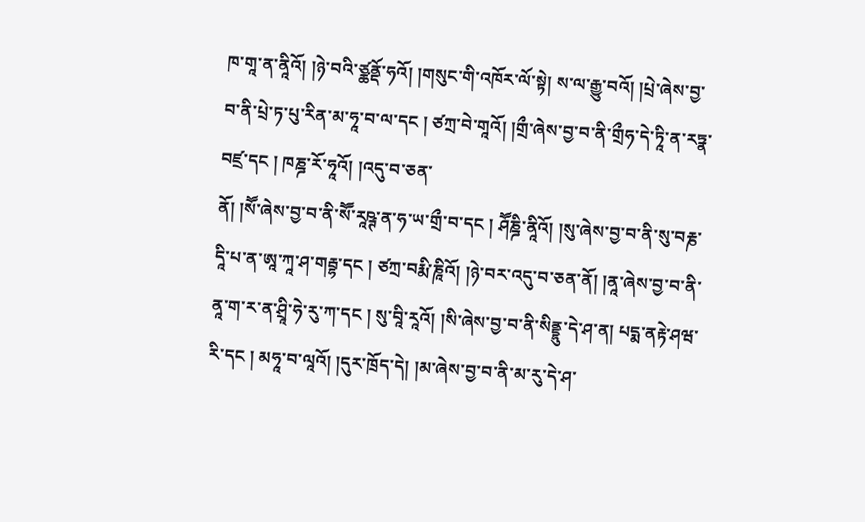ཁ་གཱ་ན་ནཱིའོ། །ཉེ་བའི་ཙྪནྡོ་ཧའོ། །གསུང་གི་འཁོར་ལོ་སྟེ། ས་ལ་རྒྱུ་བའོ། །པྲེ་ཞེས་བྱ་བ་ནི་པྲེ་ཏ་པུ་རིན་མ་ཧཱ་བ་ལ་དང ། ཙཀྲ་བེ་གཱའོ། །གྲྀ་ཞེས་བྱ་བ་ནི་གྲྀཧ་དེ་ཏཱི་ན་རཏྣ་བཛྲ་དང ། ཁཎྜ་རོ་ཧཱའོ། །འདུ་བ་ཅན་
ནོ། །སཽ་ཞེས་བྱ་བ་ནི་སཽ་རཱཥྚ་ན་ཧ་ཡ་གྲྀ་བ་དང ། ཤཽཎྜི་ནཱིའོ། །སུ་ཞེས་བྱ་བ་ནི་སུ་བརྞ་དཱི་པ་ན་ཨཱ་ཀཱ་ཤ་གརྦྷ་དང ། ཙཀྲ་བརྨི་ཎཱིའོ། །ཉེ་བར་འདུ་བ་ཅན་ནོ། །ནཱ་ཞེས་བྱ་བ་ནི་ནཱ་ག་ར་ན་ཤྲཱི་ཧེ་རུ་ཀ་དང ། སུ་བཱི་རཱའོ། །སི་ཞེས་བྱ་བ་ནི་སིནྡྷུ་དེ་ཤ་ན། པདྨ་ནརྟེ་ཤཝ་རི་དང ། མཧཱ་བ་ལཱའོ། །དུར་ཁྲོད་དེ། །མ་ཞེས་བྱ་བ་ནི་མ་རུ་དེ་ཤ་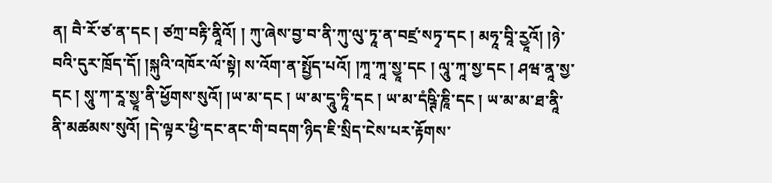ན། བཻ་རོ་ཙ་ན་དང ། ཙཀྲ་བརྟི་ནཱིའོ། ། ཀུ་ཞེས་བྱ་བ་ནི་ཀུ་ལུ་ཏཱ་ན་བཛྲ་སཏྭ་དང ། མཧཱ་བཱི་རྱཱའོ། །ཉེ་བའི་དུར་ཁྲོད་དོ། །སྐུའི་འཁོར་ལོ་སྟེ། ས་འོག་ན་སྤྱོད་པའོ། །ཀཱ་ཀཱ་སྱཱ་དང ། ལཱུ་ཀཱ་སྱ་དང ། ཤཝ་ནཱ་སྱ་དང ། སཱུ་ཀ་རཱ་སྱཱ་ནི་ཕྱོགས་སུའོ། །ཡ་མ་དང ། ཡ་མ་དཱུ་ཏཱི་དང ། ཡ་མ་དཾཥྚི་ཎཱི་དང ། ཡ་མ་མ་ཐ་ནཱི་ནི་མཚམས་སུའོ། །དེ་ལྟར་ཕྱི་དང་ནང་གི་བདག་ཉིད་ཇི་སྲིད་ངེས་པར་རྟོགས་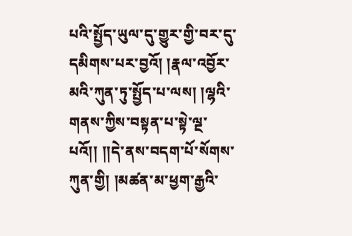པའི་སྤྱོད་ཡུལ་དུ་གྱུར་གྱི་བར་དུ་དམིགས་པར་བྱའོ། །རྣལ་འབྱོར་མའི་ཀུན་ཏུ་སྤྱོད་པ་ལས། །ལྷའི་གནས་ཀྱིས་བསྟན་པ་སྟེ་ལྔ་པའོ།། །།དེ་ནས་བདག་པོ་སོགས་ཀུན་གྱི། །མཚན་མ་ཕྱག་རྒྱའི་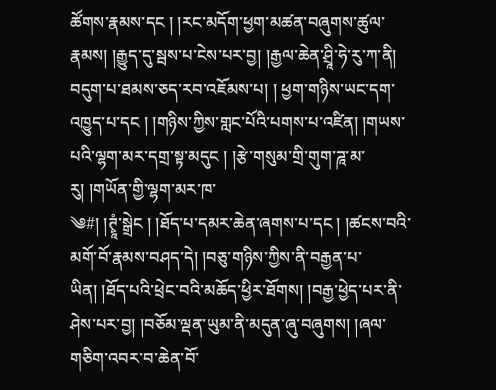ཚོགས་རྣམས་དང ། །རང་མདོག་ཕྱག་མཚན་བཞུགས་ཚུལ་རྣམས། །རྒྱུད་དུ་སྦས་པ་ངེས་པར་བྱ། །རྒྱལ་ཆེན་ཤྲཱི་ཧེ་རུ་ཀ་ནི། བདུག་པ་ཐམས་ཅད་རབ་འཇོམས་པ། ། ཕྱག་གཉིས་ཡང་དག་འཁྱུད་པ་དང ། །གཉིས་ཀྱིས་གླང་པོའི་པགས་པ་འཛིན། །གཡས་པའི་ལྷག་མར་དགྲ་སྟ་མདུང ། །རྩེ་གསུམ་གྲི་གུག་ཌཱ་མ་རུ། །གཡོན་གྱི་ལྷག་མར་ཁ་
༄#། །ཊྭཱཾ་སྒྲེང ། །ཐོད་པ་དམར་ཆེན་ཞགས་པ་དང ། །ཚངས་བའི་མགོ་བོ་རྣམས་བཤད་དེ། །བཅུ་གཉིས་ཀྱིས་ནི་བརྒྱན་པ་ཡིན། །ཐོད་པའི་ཕྲེང་བའི་མཆོད་ཕྱིར་ཐོགས། །བརྒྱ་ཕྱེད་པར་ནི་ཤེས་པར་བྱ། །བཅོམ་ལྡན་ཡུམ་ནི་མདུན་ཞུ་བཞུགས། །ཞལ་གཅིག་འབར་བ་ཆེན་བོ་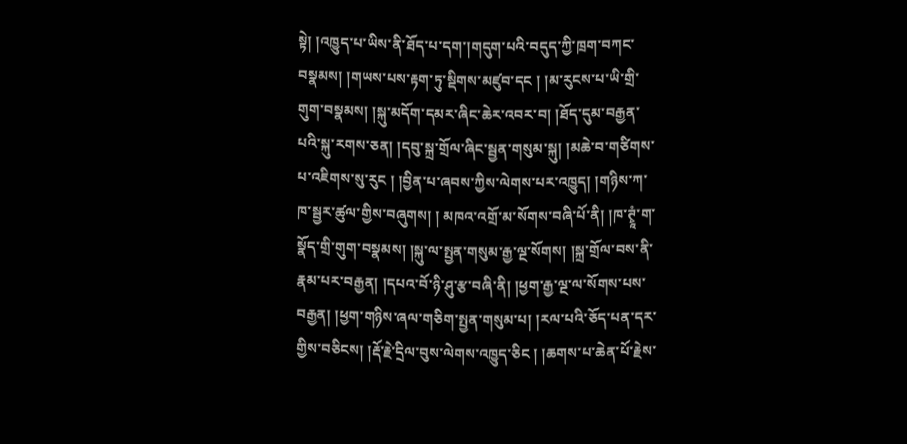སྟེ། །འཁྱུད་པ་ཡིས་ནི་ཐོད་པ་དག་།གདུག་པའི་བདུད་ཀྱི་ཁྲག་བཀང་བསྣམས། །གཡས་པས་རྟག་ཏུ་སྡིགས་མཛུབ་དང ། །མ་རུངས་པ་ཡི་གྲི་གུག་བསྣམས། །སྐུ་མདོག་དམར་ཞིང་ཆེར་འབར་བ། །ཐོད་དུམ་བརྒྱན་པའི་སྐུ་རགས་ཅན། །དབུ་སྐྲ་གྲོལ་ཞིང་སྦྱན་གསུམ་སྐུ། །མཆེ་བ་གཙིགས་པ་འཇིགས་སུ་རུང ། །བྱིན་པ་ཞབས་ཀྱིས་ལེགས་པར་འཁྱུད། །གཉིས་ཀ་ཁ་སྦྱར་ཚུལ་གྱིས་བཞུགས། ། མཁའ་འགྲོ་མ་སོགས་བཞི་པོ་ནི། །ཁ་ཊྭཱཾ་ག་སྣོད་གྲི་གུག་བསྣམས། །སྐུ་ལ་སྤྱན་གསུམ་རྒྱ་ལྔ་སོགས། །སྐྲ་གྲོལ་བས་ནི་རྣམ་པར་བརྒྱན། །དཔའ་བོ་ཉི་ཤུ་རྩ་བཞི་ནི། །ཕྱག་རྒྱ་ལྔ་ལ་སོགས་པས་བརྒྱན། །ཕྱག་གཉིས་ཞལ་གཅིག་སྤྱན་གསུམ་པ། །རལ་པའི་ཅོད་པན་དར་གྱིས་བཅིངས། །རྡོ་རྗེ་དྲིལ་བུས་ལེགས་འཁྱུད་ཅིང ། །ཆགས་པ་ཆེན་པོ་རྗེས་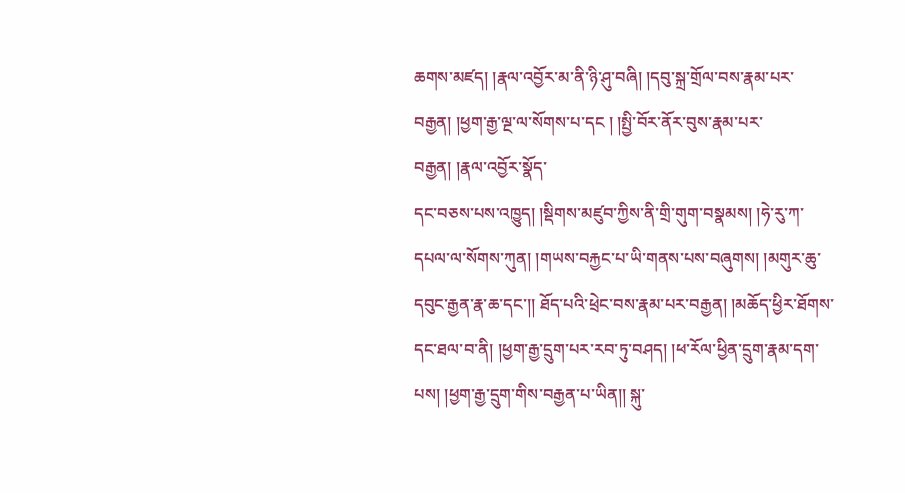ཆགས་མཛད། །རྣལ་འབྱོར་མ་ནི་ཉི་ཤུ་བཞི། །དབུ་སྐྲ་གྲོལ་བས་རྣམ་པར་བརྒྱན། །ཕྱག་རྒྱ་ལྔ་ལ་སོགས་པ་དང ། །སྤྱི་བོར་ནོར་བུས་རྣམ་པར་བརྒྱན། །རྣལ་འབྱོར་སྣོད་
དང་བཅས་པས་འཁྱུད། །སྡིགས་མཛུབ་ཀྱིས་ནི་གྲི་གུག་བསྣམས། །ཧེ་རུ་ཀ་དཔལ་ལ་སོགས་ཀུན། །གཡས་བརྐྱང་པ་ཡི་གནས་པས་བཞུགས། །མགུར་ཆུ་དབུང་རྒྱན་རྣ་ཆ་དང་།། ཐོད་པའི་ཕྲེང་བས་རྣམ་པར་བརྒྱན། །མཆོད་ཕྱིར་ཐོགས་དང་ཐལ་བ་ནི། །ཕྱག་རྒྱ་དྲུག་པར་རབ་ཏུ་བཤད། །ཕ་རོལ་ཕྱིན་དྲུག་རྣམ་དག་པས། །ཕྱག་རྒྱ་དྲུག་གིས་བརྒྱན་པ་ཡིན།། སྐུ་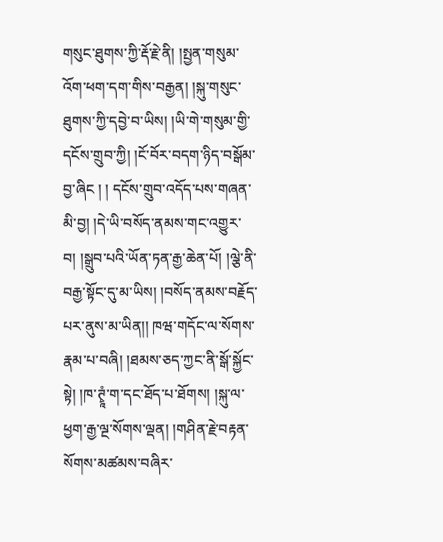གསུང་ཐུགས་ཀྱི་རྡོ་རྗེ་ནི། །སྤྱན་གསུམ་འོག་ཕག་དག་གིས་བརྒྱན། །སྐུ་གསུང་ཐུགས་ཀྱི་དབྱེ་བ་ཡིས། །ཡི་གེ་གསུམ་གྱི་དངོས་གྲུབ་ཀྱི། །ངོ་བོར་བདག་ཉིད་བསྒོམ་བྱ་ཞིང ། ། དངོས་གྲུབ་འདོད་པས་གཞན་མི་བྱ། །དེ་ཡི་བསོད་ནམས་གང་འགྱུར་བ། །སྒྲུབ་པའི་ཡོན་ཏན་རྒྱ་ཆེན་པོ། །ལྕེ་ནི་བརྒྱ་སྟོང་དུ་མ་ཡིས། །བསོད་ནམས་བརྗོད་པར་ནུས་མ་ཡིན།། ཁཝ་གདོང་ལ་སོགས་རྣམ་པ་བཞི། །ཐམས་ཅད་ཀྱང་ནི་སྒོ་སྐྱོང་སྟེ། །ཁ་ཊྭཱཾ་ག་དང་ཐོད་པ་ཐོགས། །སྐུ་ལ་ཕྱག་རྒྱ་ལྔ་སོགས་ལྡན། །གཤིན་རྗེ་བརྟན་སོགས་མཚམས་བཞིར་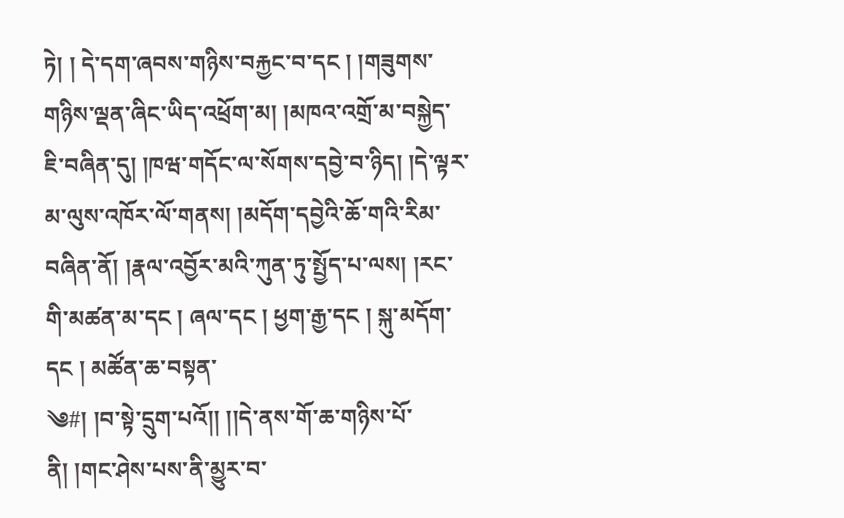ཏེ། ། དེ་དག་ཞབས་གཉིས་བརྐྱང་བ་དང ། །གཟུགས་གཉིས་ལྡན་ཞིང་ཡིད་འཕྲོག་མ། །མཁའ་འགྲོ་མ་བསྐྱེད་ཇི་བཞིན་དུ། །ཁཝ་གདོང་ལ་སོགས་དབྱེ་བ་ཉིད། །དེ་ལྟར་མ་ལུས་འཁོར་ལོ་གནས། །མདོག་དབྱེའི་ཆོ་གའི་རིམ་བཞིན་ནོ། །རྣལ་འབྱོར་མའི་ཀུན་ཏུ་སྤྱོད་པ་ལས། །རང་གི་མཚན་མ་དང ། ཞལ་དང ། ཕྱག་རྒྱ་དང ། སྐུ་མདོག་དང ། མཚོན་ཆ་བསྟན་
༄#། །བ་སྟེ་དྲུག་པའོ།། །།དེ་ནས་གོ་ཆ་གཉིས་པོ་ནི། །གང་ཤེས་པས་ནི་མྱུར་བ་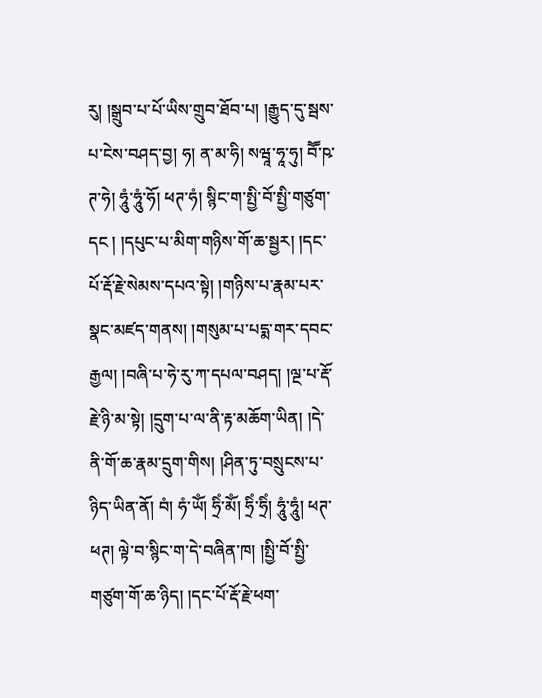རུ། །སྒྲུབ་པ་པོ་ཡིས་གྲུབ་ཐོབ་པ། །རྒྱུད་དུ་སྦས་པ་ངེས་བཤད་བྱ། ཧ། ན་མ་ཧི། སཝཱ་ཧཱ་ཧུ། བཽ་ཥ་ཊ་ཧེ། ཧཱུཾ་ཧཱུཾ་ཧོ། ཕཊ་ཧཾ། སྙིང་ག་སྤྱི་བོ་སྤྱི་གཙུག་དང ། །དཔུང་པ་མིག་གཉིས་གོ་ཆ་སྦྱར། །དང་པོ་རྡོ་རྗེ་སེམས་དཔའ་སྟེ། །གཉིས་པ་རྣམ་པར་སྣང་མཛད་གནས། །གསུམ་པ་པདྨ་གར་དབང་རྒྱལ། །བཞི་པ་ཧེ་རུ་ཀ་དཔལ་བཤད། །ལྔ་པ་རྡོ་རྗེ་ཉི་མ་སྟེ། །དྲུག་པ་ལ་ནི་རྟ་མཆོག་ཡིན། །དེ་ནི་གོ་ཆ་རྣམ་དྲུག་གིས། །ཤིན་ཏུ་བསྲུངས་པ་ཉིད་ཡིན་ནོ། བཾ། ཧཾ་ཡོཾ། ཧྲིཾ་མོཾ། ཧྲིཾ་ཧྲིཾ། ཧཱུཾ་ཧཱུཾ། ཕཊ་ཕཊ། ལྟེ་བ་སྙིང་ག་དེ་བཞིན་ཁ། །སྤྱི་བོ་སྤྱི་གཙུག་གོ་ཆ་ཉིད། །དང་པོ་རྡོ་རྗེ་ཕག་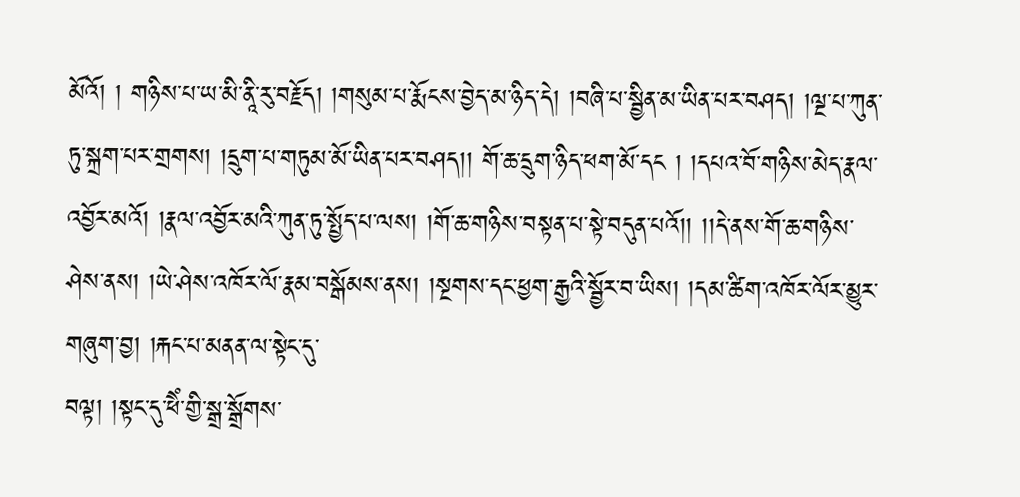མོའོ། ། གཉིས་པ་ཡ་མི་ནཱི་རུ་བརྗོད། །གསུམ་པ་རྨོངས་བྱེད་མ་ཉིད་དེ། །བཞི་པ་སྦྱིན་མ་ཡིན་པར་བཤད། །ལྔ་པ་ཀུན་ཏུ་སྐྲག་པར་གྲགས། །དྲུག་པ་གཏུམ་མོ་ཡིན་པར་བཤད།། གོ་ཆ་དྲུག་ཉིད་ཕག་མོ་དང ། །དཔའ་བོ་གཉིས་མེད་རྣལ་འབྱོར་མའོ། །རྣལ་འབྱོར་མའི་ཀུན་ཏུ་སྤྱོད་པ་ལས། །གོ་ཆ་གཉིས་བསྟན་པ་སྟེ་བདུན་པའོ།། །།དེ་ནས་གོ་ཆ་གཉིས་ཤེས་ནས། །ཡེ་ཤེས་འཁོར་ལོ་རྣམ་བསྒོམས་ནས། །སྔགས་དང་ཕྱག་རྒྱའི་སྦྱོར་བ་ཡིས། །དམ་ཚིག་འཁོར་ལོར་མྱུར་གཞུག་བྱ། །རྐང་པ་མནན་ལ་སྟེང་དུ་
བལྟ། །སྟང་དུ་ཕཻཾ་གྱི་སྒྲ་སྒྲོགས་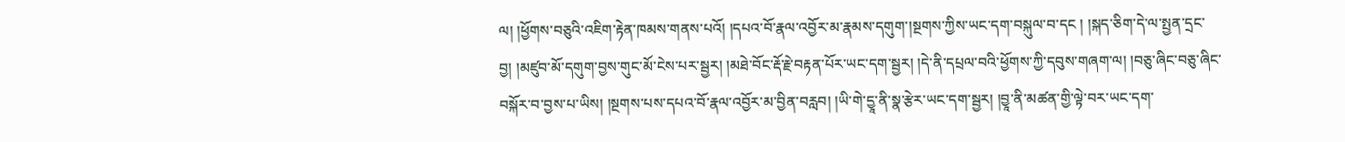ལ། །ཕྱོགས་བཅུའི་འཇིག་རྟེན་ཁམས་གནས་པའོ། །དཔའ་བོ་རྣལ་འབྱོར་མ་རྣམས་དགུག་།སྔགས་ཀྱིས་ཡང་དག་བསྐུལ་བ་དང ། །སྐད་ཅིག་དེ་ལ་སྤྱན་དྲང་བྱ། །མཛུབ་མོ་དགུག་བྱས་གུང་མོ་ངེས་པར་སྦྱར། །མཐེ་བོང་རྡོ་རྗེ་བརྟན་པོར་ཡང་དག་སྦྱར། །དེ་ནི་དཔྲལ་བའི་ཕྱོགས་ཀྱི་དབུས་གཞག་ལ། །བཅུ་ཞིང་བཅུ་ཞིང་བསྐོར་བ་བྱས་པ་ཡིས། །སྔགས་པས་དཔའ་བོ་རྣལ་འབྱོར་མ་བྱིན་བརླབ། །ཡི་གེ་དྱཱ་ནི་སྣ་རྩེར་ཡང་དག་སྦྱར། །བྱཱ་ནི་མཚན་གྱི་ལྟེ་བར་ཡང་དག་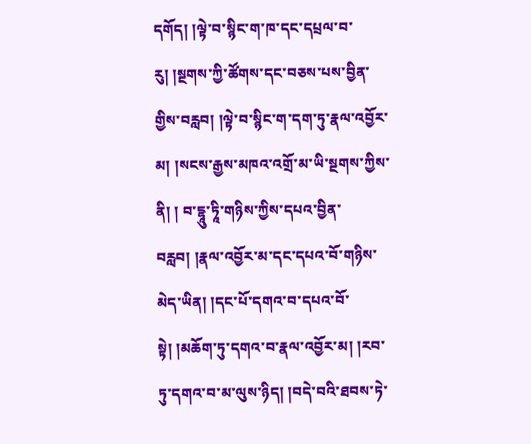དགོད། །ལྟེ་བ་སྙིང་ག་ཁ་དང་དཔྲལ་བ་རུ། །སྔགས་ཀྱི་ཚོགས་དང་བཅས་པས་བྱིན་གྱིས་བརླབ། །ལྟེ་བ་སྙིང་ག་དག་ཏུ་རྣལ་འབྱོར་མ། །སངས་རྒྱས་མཁའ་འགྲོ་མ་ཡི་སྔགས་ཀྱིས་ནི། ། བ་དྷཱུ་ཏཱི་གཉིས་ཀྱིས་དཔའ་བྱིན་བརླབ། །རྣལ་འབྱོར་མ་དང་དཔའ་བོ་གཉིས་མེད་ཡིན། །དང་པོ་དགའ་བ་དཔའ་བོ་སྟེ། །མཆོག་ཏུ་དགའ་བ་རྣལ་འབྱོར་མ། །རབ་ཏུ་དགའ་བ་མ་ལུས་ཉིད། །བདེ་བའི་ཐབས་ཏེ་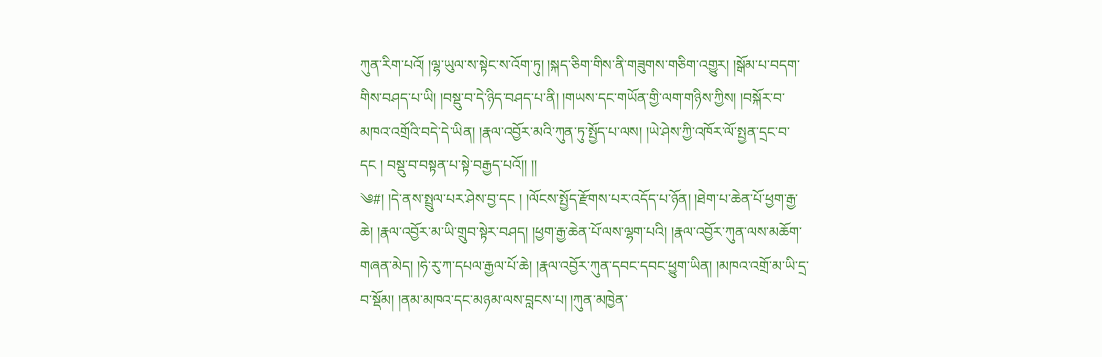ཀུན་རིག་པའོ། །ལྷ་ཡུལ་ས་སྟེང་ས་འོག་ཏུ། །སྐད་ཅིག་གིས་ནི་གཟུགས་གཅིག་འགྱུར། །སྒོམ་པ་བདག་གིས་བཤད་པ་ཡི། །བསྡུ་བ་དེ་ཉིད་བཤད་པ་ནི། །གཡས་དང་གཡོན་གྱི་ལག་གཉིས་ཀྱིས། །བསྐོར་བ་མཁའ་འགྲོའི་བདེ་དེ་ཡིན། །རྣལ་འབྱོར་མའི་ཀུན་ཏུ་སྤྱོད་པ་ལས། །ཡེ་ཤེས་ཀྱི་འཁོར་ལོ་སྤྱན་དྲང་བ་དང ། བསྡུ་བ་བསྟན་པ་སྟེ་བརྒྱད་པའོ།། །།
༄#། །དེ་ནས་སྤྲུལ་པར་ཤེས་བྱ་དང ། །ལོངས་སྤྱོད་རྫོགས་པར་འདོད་པ་ཉོན། །ཐེག་པ་ཆེན་པོ་ཕྱག་རྒྱ་ཆེ། །རྣལ་འབྱོར་མ་ཡི་གྲུབ་སྟེར་བཤད། །ཕྱག་རྒྱ་ཆེན་པོ་ལས་ལྷག་པའི། །རྣལ་འབྱོར་ཀུན་ལས་མཆོག་གཞན་མེད། །ཧེ་རུ་ཀ་དཔལ་རྒྱལ་པོ་ཆེ། །རྣལ་འབྱོར་ཀུན་དབང་དབང་ཕྱུག་ཡིན། །མཁའ་འགྲོ་མ་ཡི་དྲ་བ་སྡོམ། །ནམ་མཁའ་དང་མཉམ་ལས་བླངས་པ། །ཀུན་མཁྱེན་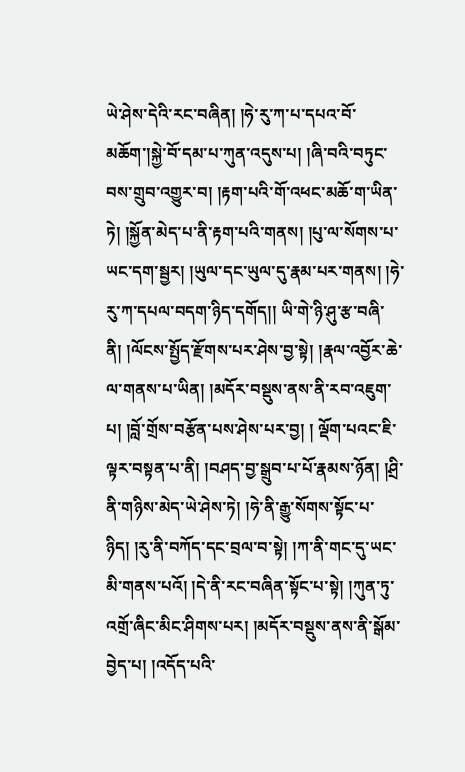ཡེ་ཤེས་དེའི་རང་བཞིན། །ཧེ་རུ་ཀ་པ་དཔའ་བོ་མཆོག་།སྐྱེ་བོ་དམ་པ་ཀུན་འདུས་པ། །ཞི་བའི་བཏུང་བས་གྲུབ་འགྱུར་བ། །རྟག་པའི་གོ་འཕང་མཆོ་ག་ཡིན་ཏེ། །སྐྱོན་མེད་པ་ནི་རྟག་པའི་གནས། །པུ་ལ་སོགས་པ་ཡང་དག་སྦྱར། །ཡུལ་དང་ཡུལ་དུ་རྣམ་པར་གནས། །ཧེ་རུ་ཀ་དཔལ་བདག་ཉིད་དགོད།། ཡི་གེ་ཉི་ཤུ་རྩ་བཞི་ནི། །ལོངས་སྤྱོད་རྫོགས་པར་ཤེས་བྱ་སྟེ། །རྣལ་འབྱོར་ཆེ་ལ་གནས་པ་ཡིན། །མདོར་བསྡུས་ནས་ནི་རབ་འཇུག་པ། །བློ་གྲོས་བརྩོན་པས་ཤེས་པར་བྱ། ། ལྡོག་པའང་ཇི་ལྟར་བསྟན་པ་ནི། །བཤད་བྱ་སྒྲུབ་པ་པོ་རྣམས་ཉོན། །ཤྲི་ནི་གཉིས་མེད་ཡེ་ཤེས་ཏེ། །ཧེ་ནི་རྒྱུ་སོགས་སྟོང་པ་ཉིད། །རུ་ནི་བཀོད་དང་བྲལ་བ་སྟེ། །ཀ་ནི་གང་དུ་ཡང་མི་གནས་པའོ། །དེ་ནི་རང་བཞིན་སྟོང་པ་སྟེ། །ཀུན་ཏུ་འགྲོ་ཞིང་མིང་ཤིགས་པར། །མདོར་བསྡུས་ནས་ནི་སྒོམ་བྱེད་པ། །འདོད་པའི་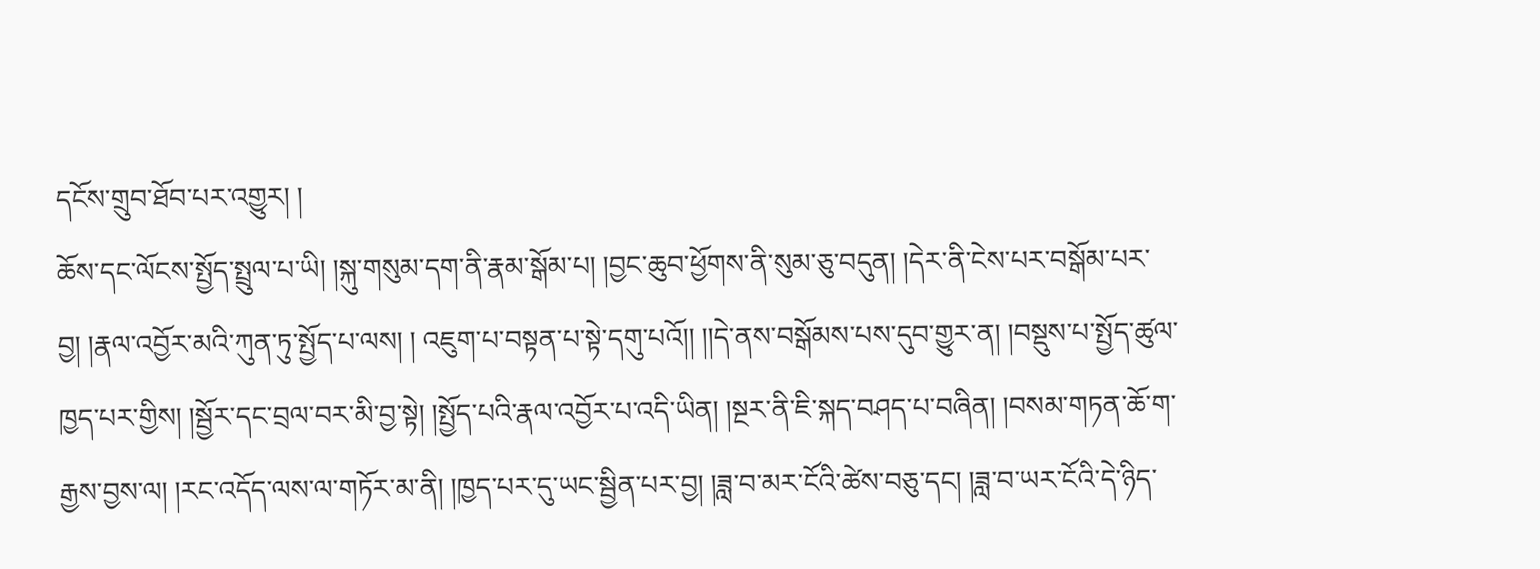དངོས་གྲུབ་ཐོབ་པར་འགྱུར། །
ཆོས་དང་ལོངས་སྤྱོད་སྤྲུལ་པ་ཡི། །སྐུ་གསུམ་དག་ནི་རྣམ་སྒོམ་པ། །བྱང་ཆུབ་ཕྱོགས་ནི་སུམ་ཅུ་བདུན། །དེར་ནི་ངེས་པར་བསྒོམ་པར་བྱ། །རྣལ་འབྱོར་མའི་ཀུན་ཏུ་སྤྱོད་པ་ལས། ། འཇུག་པ་བསྟན་པ་སྟེ་དགུ་པའོ།། །།དེ་ནས་བསྒོམས་པས་དུབ་གྱུར་ན། །བསྡུས་པ་སྤྱོད་ཚུལ་ཁྱད་པར་གྱིས། །སྦྱོར་དང་བྲལ་བར་མི་བྱ་སྟེ། །སྤྱོད་པའི་རྣལ་འབྱོར་པ་འདི་ཡིན། །སྔར་ནི་ཇི་སྐད་བཤད་པ་བཞིན། །བསམ་གཏན་ཆོ་ག་རྒྱས་བྱས་ལ། །རང་འདོད་ལས་ལ་གཏོར་མ་ནི། །ཁྱད་པར་དུ་ཡང་སྦྱིན་པར་བྱ། །ཟླ་བ་མར་ངོའི་ཚེས་བཅུ་དང། །ཟླ་བ་ཡར་ངོའི་དེ་ཉིད་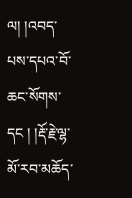ལ། །འབད་པས་དཔའ་བོ་ཆང་སོགས་དང ། །རྡོ་རྗེ་ལྷ་མོ་རབ་མཆོད་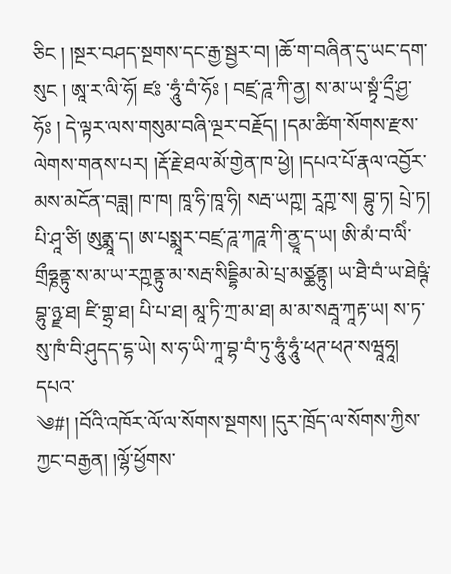ཅིང ། །སྔར་བཤད་སྔགས་དང་རྒྱ་སྦྱར་བ། །ཆོ་ག་བཞིན་དུ་ཡང་དག་སུང ། ཨཱ་ར་ལི་ཧོ། ཛཿ ་ཧཱུཾ་བཾ་ཧོཿ ། བཛྲ་ཌཱ་ཀི་ནྱ། ས་མ་ཡ་སྟྭཾ་དྲྀ་ཤྱ་ཧོཿ ། དེ་ལྟར་ལས་གསུམ་བཞི་ལྔར་བརྗོད། །དམ་ཚིག་སོགས་རྫས་ལེགས་གནས་པར། །རྡོ་རྗེ་ཐལ་མོ་གྱེན་ཁ་ཕྱེ། །དཔའ་པོ་རྣལ་འབྱོར་མས་མངོན་བཟླ། ཁ་ཁ། ཁཱ་ཧི་ཁཱ་ཧི། སརྦ་ཡཀྵ། རཱཀྵ་ས། བྷུ་ཏ། པྲེ་ཏ། པི་ཤཱ་ཙི། ཨུནྨཱ་ད། ཨ་པསྨཱར་བཛྲ་ཌཱ་ཀཌཱ་ཀི་ནྱཱ་ད་ཡ། ཨི་མཾ་བ་ལིཾ་གྲྀཧྞནྟུ་ས་མ་ཡ་རཀྵནྟུ་མ་སརྦ་སིདྡྷིམ་མེ་པྲ་མཙྪནྟུ། ཡ་ཐཻ་བཾ་ཡ་ཐེཥྚཾ་བྷུ་ཉྫ་ཐ། ཛི་གྷྲ་ཐ། པི་པ་ཐ། མཱ་ཏི་ཀྲ་མ་ཐ། མ་མ་སརྦཱ་ཀཱརྟ་ཡ། ས་ཏ་སུ་ཁཾ་བི་ཤུདད་དྷ་ཡེ། ས་ཧ་ཡི་ཀཱ་བྷ་བཾ་ཏུ་ཧཱུཾ་ཧཱུཾ་ཕཊ་ཕཊ་སཝཱཧཱ། དཔའ་
༄#། །བོའི་འཁོར་ལོ་ལ་སོགས་སྔགས། །དུར་ཁྲོད་ལ་སོགས་ཀྱིས་ཀྱང་བརྒྱན། །ལྷོ་ཕྱོགས་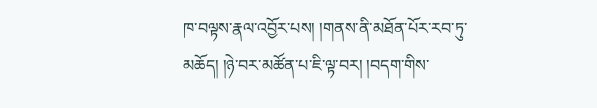ཁ་བལྟས་རྣལ་འབྱོར་པས། །གནས་ནི་མཐོན་པོར་རབ་ཏུ་མཆོད། །ཉེ་བར་མཚོན་པ་ཇི་ལྟ་བར། །བདག་གིས་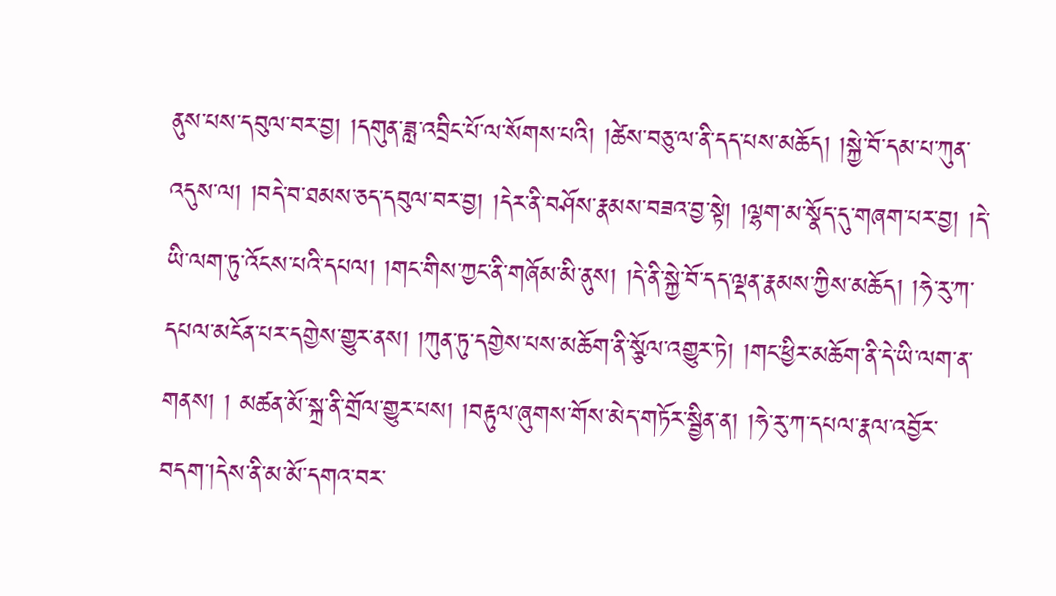ནུས་པས་དབུལ་བར་བྱ། །དགུན་ཟླ་འབྲིང་པོ་ལ་སོགས་པའི། །ཚེས་བཅུ་ལ་ནི་དད་པས་མཆོད། །སྐྱེ་བོ་དམ་པ་ཀུན་འདུས་ལ། །བདེ་བ་ཐམས་ཅད་དབུལ་བར་བྱ། །དེར་ནི་བཤོས་རྣམས་བཟའ་བྱ་སྟེ། །ལྷག་མ་སྣོད་དུ་གཞག་པར་བྱ། །དེ་ཡི་ལག་ཏུ་འོངས་པའི་དཔལ། །གང་གིས་ཀྱང་ནི་གཞོམ་མི་ནུས། །དེ་ནི་སྐྱེ་བོ་དད་ལྡན་རྣམས་ཀྱིས་མཆོད། །ཧེ་རུ་ཀ་དཔལ་མངོན་པར་དགྱེས་གྱུར་ནས། །ཀུན་ཏུ་དགྱེས་པས་མཆོག་ནི་སྩོལ་འགྱུར་ཏེ། །གང་ཕྱིར་མཆོག་ནི་དེ་ཡི་ལག་ན་གནས། ། མཚན་མོ་སྐྲ་ནི་གྲོལ་གྱུར་པས། །བརྟུལ་ཞུགས་གོས་མེད་གཏོར་སྦྱིན་ན། །ཧེ་རུ་ཀ་དཔལ་རྣལ་འབྱོར་བདག་།དེས་ནི་མ་མོ་དགའ་བར་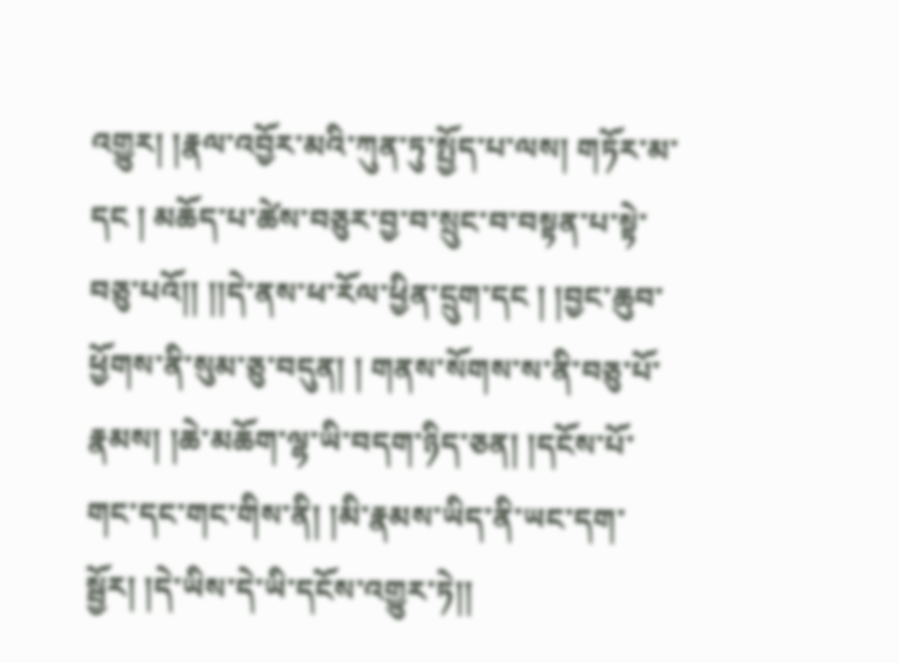འགྱུར། །རྣལ་འབྱོར་མའི་ཀུན་ཏུ་སྤྱོད་པ་ལས། གཏོར་མ་དང ། མཆོད་པ་ཚེས་བཅུར་བྱ་བ་སྲུང་བ་བསྟན་པ་སྟེ་བཅུ་པའོ།། །།དེ་ནས་ཕ་རོལ་ཕྱིན་དྲུག་དང ། །བྱང་ཆུབ་ཕྱོགས་ནི་སུམ་ཅུ་བདུན། ། གནས་སོགས་ས་ནི་བཅུ་པོ་རྣམས། །ཆེ་མཆོག་ལྷ་ཡི་བདག་ཉིད་ཅན། །དངོས་པོ་གང་དང་གང་གིས་ནི། །མི་རྣམས་ཡིད་ནི་ཡང་དག་སྦྱོར། །དེ་ཡིས་དེ་ཡི་དངོས་འགྱུར་ཏེ།།